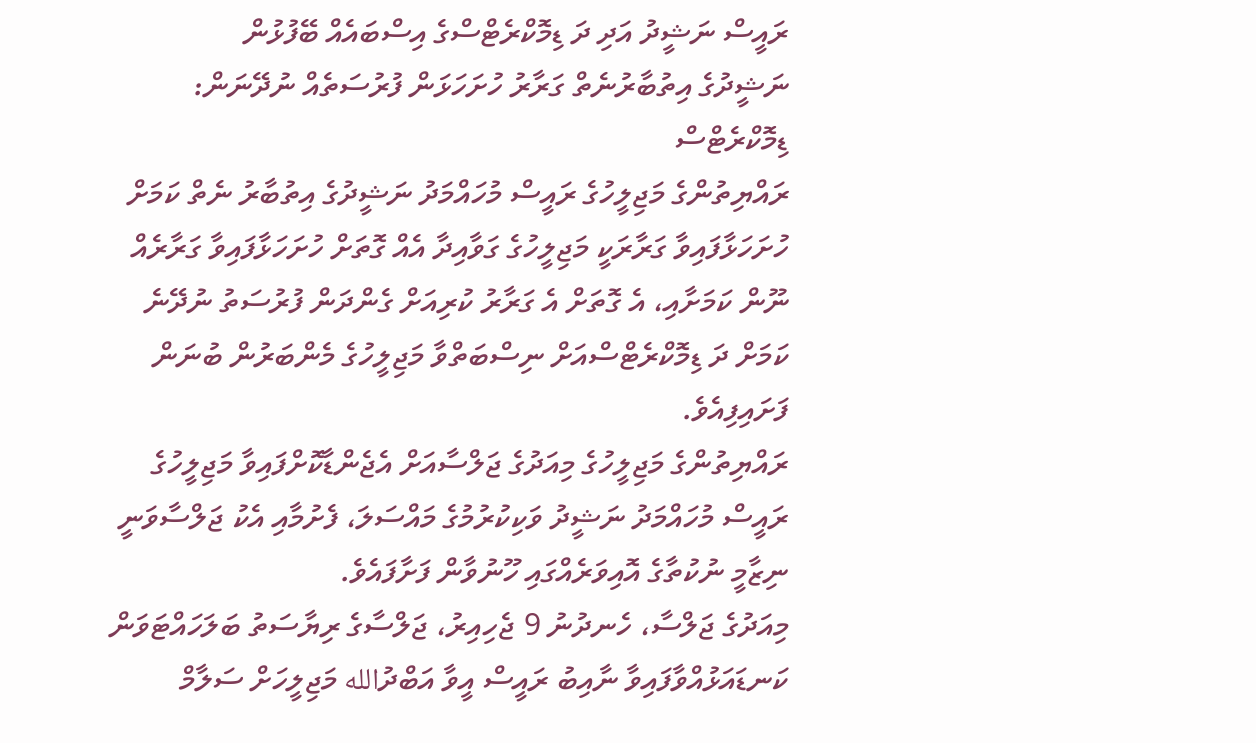ރައީސް ނަޝީދު އަދި ދަ ޑިމޮކްރެޓްސްގެ އިސްބައެއް ބޭފުޅުން
ނަޝީދުގެ އިތުބާރުނެތް ގަރާރު ހުށަހަޅަން ފުރުސަތެއް ނުދޭނަން: ޑިމޮކްރެޓްސް
ރައްޔިތުންގެ މަޖިލީހުގެ ރައީސް މުހައްމަދު ނަޝީދުގެ އިތުބާރު ނެތް ކަމަށް ހުށަހަޅާފައިވާ ގަރާރަކީ މަޖިލީހުގެ ގަވާއިދާ އެއް ގޮތަށް ހުށަހަޅާފައިވާ ގަރާރެއް ނޫން ކަމަށާއި، އެ ގޮތަށް އެ ގަރާރު ކުރިއަށް ގެންދަން ފުރުސަތު ނުދޭނެ ކަމަށް ދަ ޑިމޮކްރެޓްސްއަށް ނިސްބަތްވާ މަޖިލީހުގެ މެންބަރުން ބުނަން ފަށައިފިއެވެ.
ރައްޔިތުންގެ މަޖިލީހުގެ މިއަދުގެ ޖަލްސާއަށް އެޖެންޑާކޮށްފައިވާ މަޖިލީހުގެ ރައީސް މުހައްމަދު ނަޝީދު ވަކިކުރުމުގެ މައްސަލަ، ފެށުމާއި އެކު ޖަލްސާވަނީ ނިޒާމީ ނުކުތާގެ އޮއިވަރެއްގައި ހޫނުވާން ފަށާފައެވެ.
މިއަދުގެ ޖަލްސާ، ހެނދުނު 9 ޖެހިއިރު، ޖަލްސާގެ ރިޔާސަތު ބަލަހައްޓަވަން ކަނޑައަޅުއްވާފައިވާ ނާއިބު ރައީސް އީވާ އަބްދުالله މަޖިލީހަށް ސަލާމް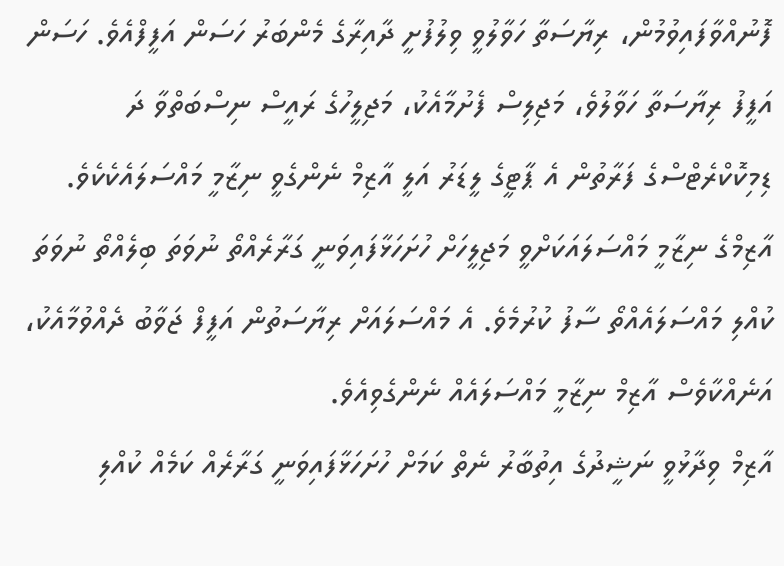ފޮނުއްވާފައިވުމުން، ރިޔާސަތާ ހަވާލުވީ ވިލުފުށީ ދާއިރާގެ މެންބަރު ހަސަން އަފީފްއެވެ. ހަސަން އަފީފު ރިޔާސަތާ ހަވާލުވެ، މަޖިލިސް ފެށުމާއެކު، މަޖިލީހުގެ ރައީސް ނިސްބަތްވާ ދަ ޑިމިކޮކްރެޓްސްގެ ފަރާތުން އެ ޕާޓީގެ ލީޑަރު އަލީ އާޒިމް ނެންގެވީ ނިޒާމީ މައްސަލައެކެކެވެ. އާޒިމްގެ ނިޒާމީ މައްސަލައަކަށްވީ މަޖިލީހަށް ހުށަހަޅާފައިވަނީ ގަރާރެއްތޯ ނުވަތަ ބިލެއްތޯ ނުވަތަ ކުއްލި މައްސަލައެއްތޯ ސާފު ކުރުމެވެ. އެ މައްސަލައަށް ރިޔާސަތުން އަފީފް ޖަވާބު ދެއްވުމާއެކު، އަނެއްކާވެސް އާޒިމް ނިޒާމީ މައްސަލައެއް ނެންގެވިއެވެ.
އާޒިމް ވިދާޅުވީ ނަޝީދުގެ އިތުބާރު ނެތް ކަމަށް ހުށަހަޅާފައިވަނީ ގަރާރެއް ކަމެއް ކުއްލި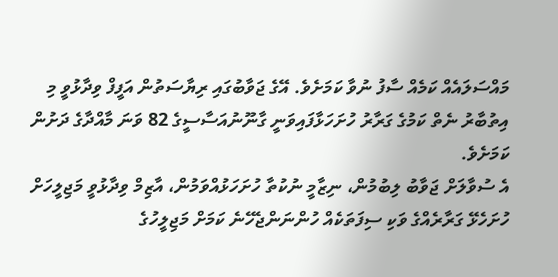މައްސަލައެއް ކަމެއް ސާފު ނުވާ ކަމަށެވެ. އޭގެ ޖަވާބުގައި ރިޔާސަތުން އަފީފް ވިދާޅުވީ މި އިތުބާރު ނެތް ކަމުގެ ގަރާރު ހުށަހަޅާފައިވަނީ ގާނޫނުއަސާސީގެ 82 ވަނަ މާއްދާގެ ދަށުން ކަމަށެވެ.
އެ ސުވާލަށް ޖަވާބު ލިބުމުން، ނިޒާމީ ނުކުތާ ހުށަހަޅުއްވަމުން، އާޒިމް ވިދާޅުވީ މަޖިލީހަށް ހުށަހެޅޭ ގަރާރެއްގެ ވަކި ސިފަތަކެއް ހުންނަންޖެހޭނެ ކަމަށް މަޖިލީހުގެ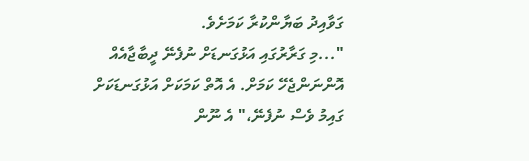ގަވާއިދު ބަޔާންކުރާ ކަމަށެވެ.
"...މި ގަރާރުގައި އަޅުގަނޑަށް ނުފެނޭ ދީބާޖާއެއް އޮންނަންޖެހޭ ކަމަށް. އެ އޮތް ކަމަކަށް އަޅުގަނޑަކަށް ގައިމު ވެސް ނުފެނޭ،" އެ ނޫން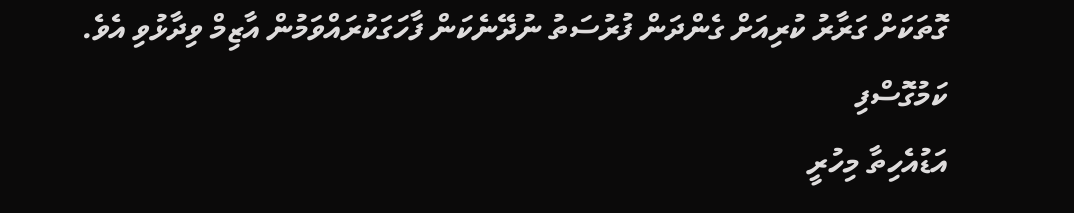ގޮތަކަށް ގަރާރު ކުރިއަށް ގެންދަން ފުރުސަތު ނުދޭނެކަން ފާހަގަކުރައްވަމުން އާޒިމް ވިދާޅުވި އެވެ.
ކަމުގޮސްފި
އަޑުއެހިތާ މިހުރީ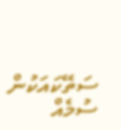ސަތޭކައަކުން ސުމެއް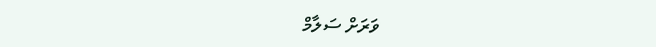ވަރަށް ސަލާމް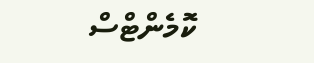ކޮމެންޓްސް